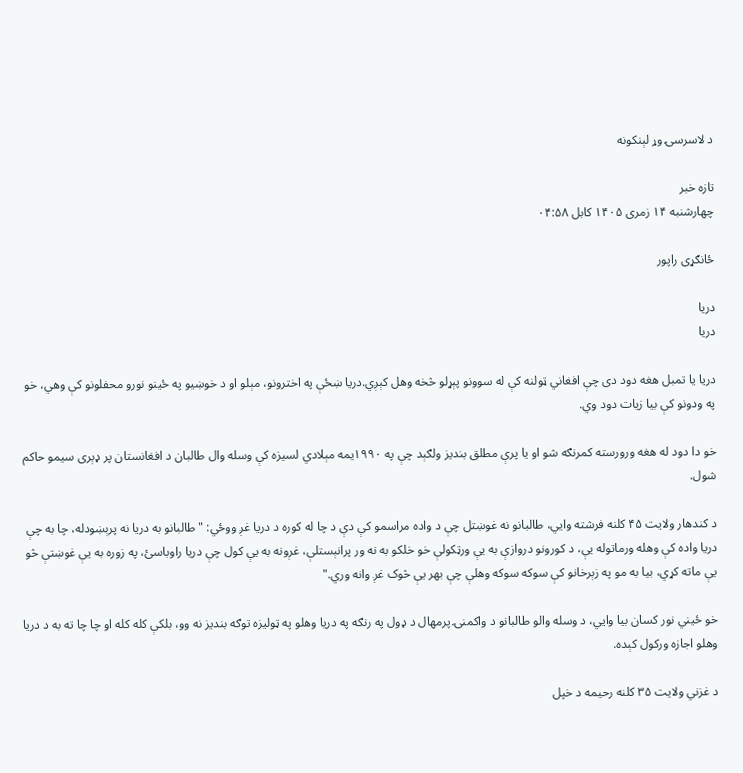د لاسرسۍ وړ لېنکونه

تازه خبر
چهارشنبه ۱۴ زمری ۱۴۰۵ کابل ۰۴:۵۸

ځانګړی راپور

دریا
دریا

دریا یا تمبل هغه دود دی چې افغاني ټولنه کې له سوونو پېړلو څخه وهل کېږي.دریا ښځې په اخترونو، مېلو او د خوښیو په ځینو نورو محفلونو کې وهي، خو په ودونو کې بیا زیات دود وي.

خو دا دود له هغه ورورسته کمرنګه شو او یا پرې مطلق بندیز ولګېد چې په ۱۹۹۰یمه مېلادي لسیزه کې وسله وال طالبان د افغانستان پر ډېری سیمو حاکم شول.

د کندهار ولایت ۴۵ کلنه فرشته وايي، طالبانو نه غوښتل چې د واده مراسمو کې دې د چا له کوره د دریا غږ ووځي: "طالبانو به دریا نه پرېښودله، چا به چې دریا واده کې وهله ورماتوله یې، د کورونو دروازې به یې ورټکولې خو خلکو به نه ور پرانېستلې، غږونه به یې کول چې دریا راوباسئ، په زوره به یې غوښتې څو یې ماته کړي، بیا به مو په زېرخانو کې سوکه سوکه وهلې چې بهر یې څوک غږ وانه وري."

خو ځیني نور کسان بیا وايي، د وسله والو طالبانو د واکمنۍ پرمهال د ډول په رنګه په دریا وهلو په ټولیزه توګه بندیز نه وو، بلکې کله کله او چا چا ته به د دریا وهلو اجازه ورکول کېده.

د غزني ولایت ۳۵ کلنه رحیمه د خپل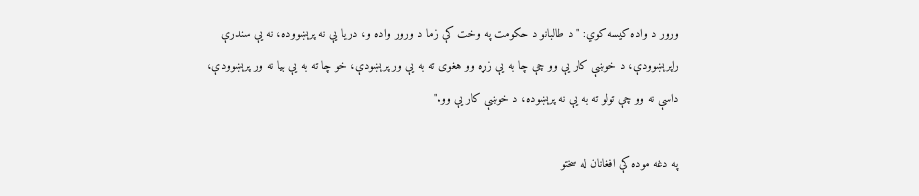ورور د واده کیسه کوي: "د طالبانو د حکومت په وخت کې زما د ورور واده و، دریا یې نه پرېښووده، نه یې سندرې راپرېښوودې، د خوښې کار یې وو چې چا به یې زړه وو هغوی ته به یې ور پرېښودې، خو چا ته به یې بیا نه ور پرېښوودې، داسې نه وو چې تولو ته به یې نه پرېښوده، د خوښې کار یې وو."

په دغه موده کې افغانان له سختو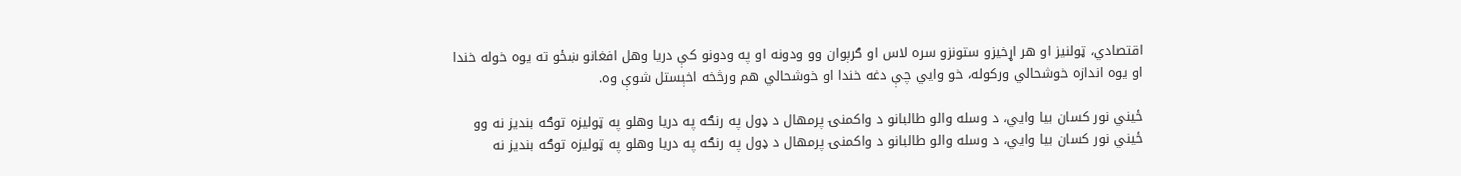اقتصادي، ټولنیز او هر اړخیزو ستونزو سره لاس او ګرېوان وو ودونه او په ودونو کې دریا وهل افغانو ښځو ته یوه خوله خندا او یوه اندازه خوشحالي ورکوله، خو وايي چې دغه خندا او خوشحالي هم ورڅخه اخېستل شوې وه.

ځیني نور کسان بیا وايي، د وسله والو طالبانو د واکمنۍ پرمهال د ډول په رنګه په دریا وهلو په ټولیزه توګه بندیز نه وو
ځیني نور کسان بیا وايي، د وسله والو طالبانو د واکمنۍ پرمهال د ډول په رنګه په دریا وهلو په ټولیزه توګه بندیز نه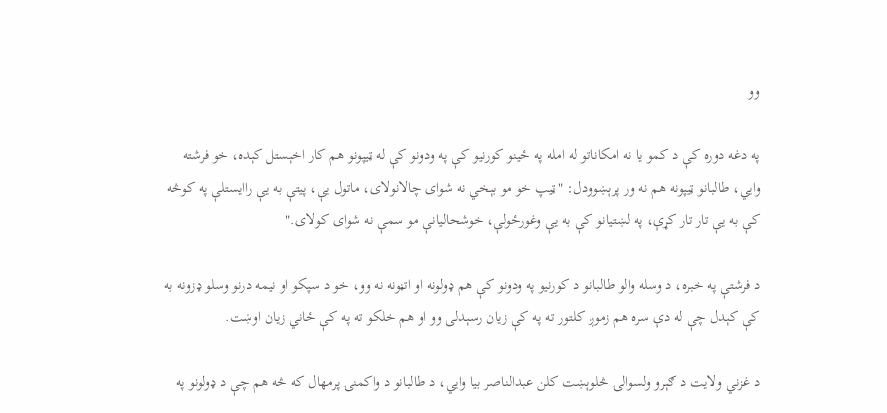وو

په دغه دوره کې د کمو یا نه امکاناتو له امله په ځینو کورنیو کې په ودونو کې له ټیپونو هم کار اخېستل کېده، خو فرشته وايي، طالبانو ټیپونه هم نه ور پرېښوودل: "ټیپ خو مو بېخي نه شوای چالانولای، ماتول یې، پیتې به یې راایستلې په کوڅه کې به یې تار تار کړې، په لښتیانو کې به یې وغورځولې، خوشحالیانې مو سمې نه شوای کولای."

د فرشتې په خبره، د وسله والو طالبانو د کورنیو په ودونو کې هم ډولونه او اتڼونه نه وو، خو د سپکو او نیمه درنو وسلو ډزونه به کې کېدل چې له دې سره هم زموږ کلتور ته په کې زیان رسېدلی وو او هم خلکو ته په کې ځاني زیان اوښت.

د غزني ولایت د ګېرو ولسوالۍ څلوېښت کلن عبدالناصر بیا وايي، د طالبانو د واکمنۍ پرمهال که څه هم چې د ډولونو په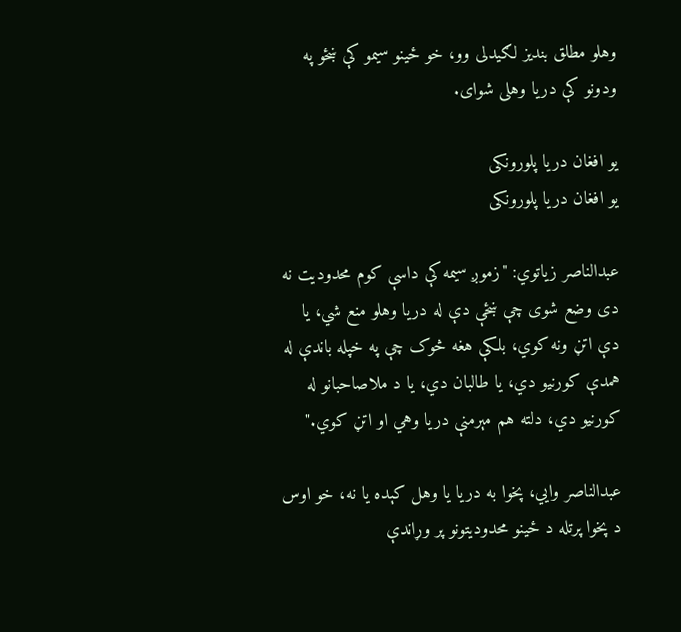وهلو مطلق بندیز لګیدلی وو، خو ځینو سیمو کې ښځو په ودونو کې دریا وهلی شوای.

یو افغان دریا پلورونکی
یو افغان دریا پلورونکی

عبدالناصر زیاتوي: "زموږ سیمه کې داسې کوم محدودیت نه دی وضع شوی چې ښځې دې له دریا وهلو منع شي، یا دې اتڼ ونه کوي، بلکې هغه څوک چې په خپله باندې له همدې کورنیو دي، یا طالبان دي، یا د ملاصاحبانو له کورنیو دي، دلته هم مېرمنې دریا وهي او اتڼ کوي."

عبدالناصر وايي، پخوا به دریا یا وهل کېده یا نه، خو اوس د پخوا پرتله د ځینو محدودیتونو پر وړاندې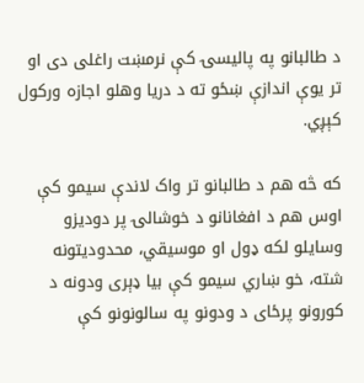د طالبانو په پالیسۍ کې نرمښت راغلی دی او تر یوې اندازې ښځو ته د دریا وهلو اجازه ورکول کېږي.

که څه هم د طالبانو تر واک لاندې سیمو کې اوس هم د افغانانو د خوشالۍ پر دودیزو وسایلو لکه ډول او موسیقي، محدودیتونه شته، خو ښاري سیمو کې بیا ډېری ودونه د کورونو پرځای د ودونو په سالونونو کې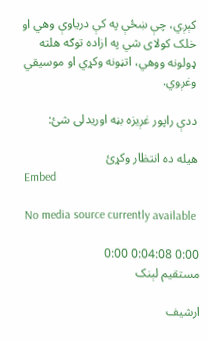کېږي، چې ښځې په کې دریاوې وهي او خلک کولای شي په ازاده توګه هلته ډولونه ووهي، اتڼونه وکړي او موسیقي وغږوي.

ددې راپور غږیزه بڼه اوریدلی شئ:

هيله ده انتظار وکړئ
Embed

No media source currently available

0:00 0:04:08 0:00
مستقیم لېنک

ارشیف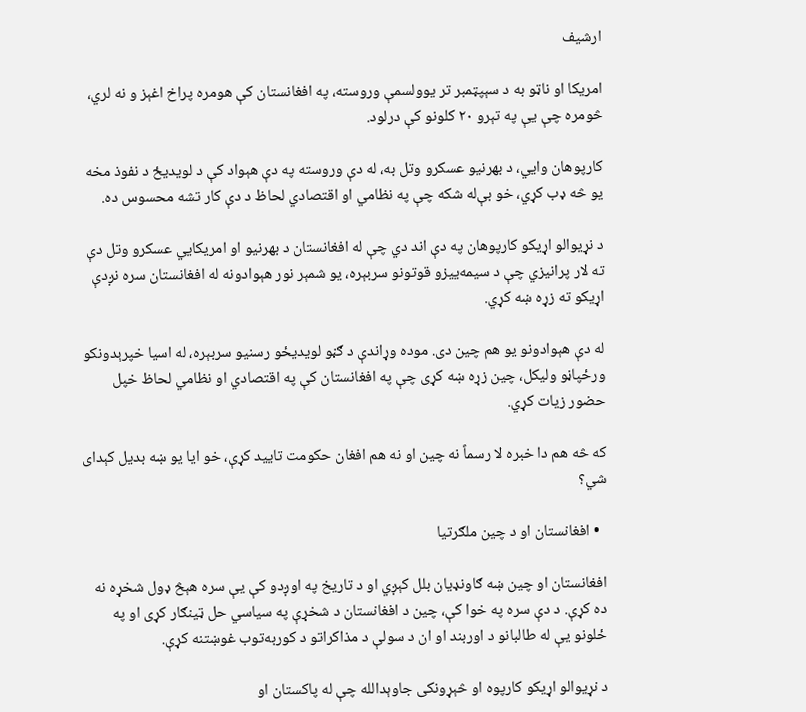ارشیف

امریکا او ناټو به د سېپټمبر تر یوولسمې وروسته، په افغانستان کې هومره پراخ اغېز و نه لري، څومره چې یې په تېرو ۲۰ کلونو کې درلود.

کارپوهان وايي، د بهرنیو عسکرو وتل به، له دې وروسته په دې هېواد کې د لویدیځ د نفوذ مخه یو څه ډب کړي، خو بې‌له شکه چې په نظامي او اقتصادي لحاظ د دې کار تشه محسوس ده.

د نړیوالو اړیکو کارپوهان په دې اند دي چې له افغانستان د بهرنیو او امریکايي عسکرو وتل دې ته لار پرانیزي چې د سیمه‌ییزو قوتونو سربېره، یو شمېر نور هېوادونه له افغانستان سره نږدې اړیکو ته زړه ښه کړي.

له دې هېوادونو یو هم چین دی. موده وړاندې د ګڼو لویدیځو رسنیو سربېره، له اسیا خپرېدونکو ورځپاڼو ولیکل، چین زړه ښه کړی چې په افغانستان کې په اقتصادي او نظامي لحاظ خپل حضور زیات کړي.

که څه هم دا خبره لا رسماً نه چین او نه هم افغان حکومت تایید کړې، خو ایا یو ښه بدیل کېدای شي؟

  • افغانستان او د چین ملګرتیا

افغانستان او چین ښه ګاونډیان بلل کېږي او د تاریخ په اوږدو کې یې سره هېڅ ډول شخړه نه ده کړې. د دې سره په خوا کې، چین د افغانستان د شخړې په سیاسي حل ټینګار کړی او په ځلونو یې له طالبانو د اوربند او ان د سولې د مذاکراتو د کوربه‌توب غوښتنه کړې.

د نړیوالو اړیکو کارپوه او څېړونکی جاوېدالله چې له پاکستان او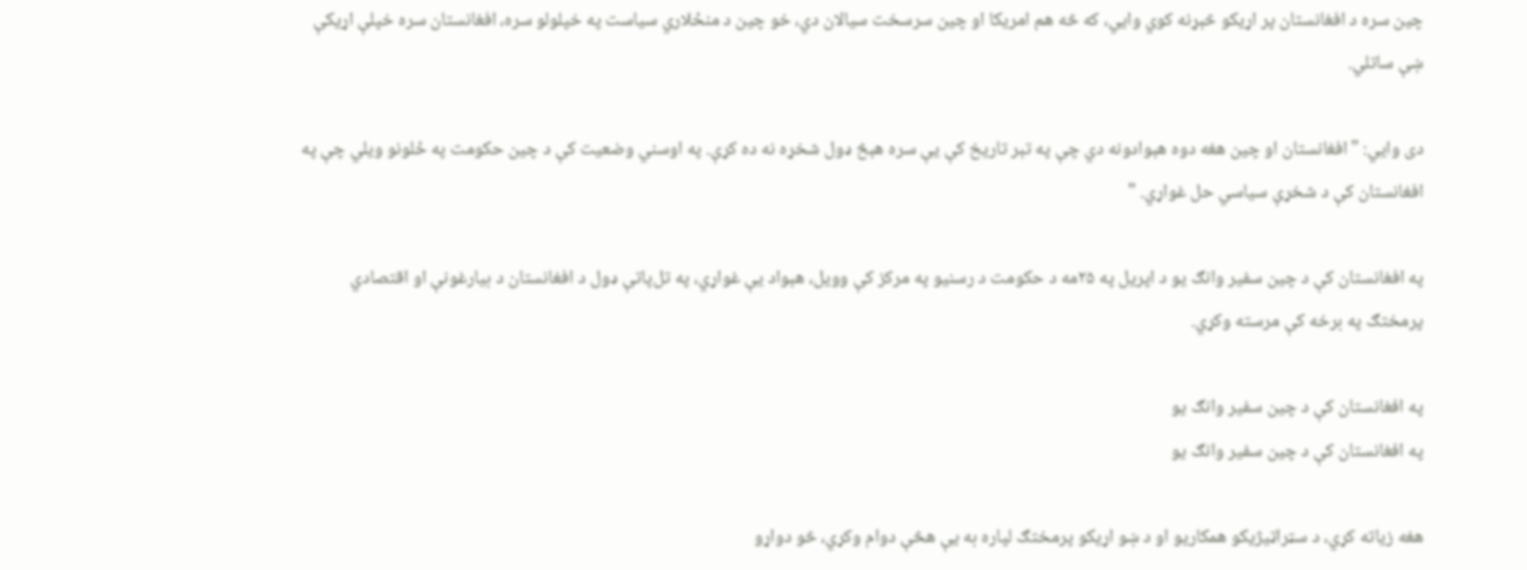چین سره د افغانستان پر اړیکو څېړنه کوي وايي، که څه هم امریکا او چین سرسخت سیالان دي، خو چین د منځلاري سیاست په خپلولو سره، افغانستان سره خپلې اړیکې ښې ساتلي.

دی وايي: "افغانستان او چین هغه دوه هېوادونه دي چې په تېر تاریخ کې یې سره هېڅ ډول شخړه نه ده کړې. په اوسني وضعیت کې د چین حکومت په ځلونو ویلي چې په افغانستان کې د شخړې سیاسي حل غواړي. "

په افغانستان کې د چین سفیر وانګ یو د اپریل په ۲۵مه د حکومت د رسنیو په مرکز کې وویل، هېواد یې غواړي، په تل‌‌پاتې ډول د افغانستان د بیارغونې او اقتصادي پرمختګ په برخه کې مرسته وکړي.

په افغانستان کې د چین سفیر وانګ یو
په افغانستان کې د چین سفیر وانګ یو

هغه زیاته کړي، د سټراټیژیکو همکاريو او د ښو اړیکو پرمختګ لپاره به یې هڅې دوام وکړي، څو دواړو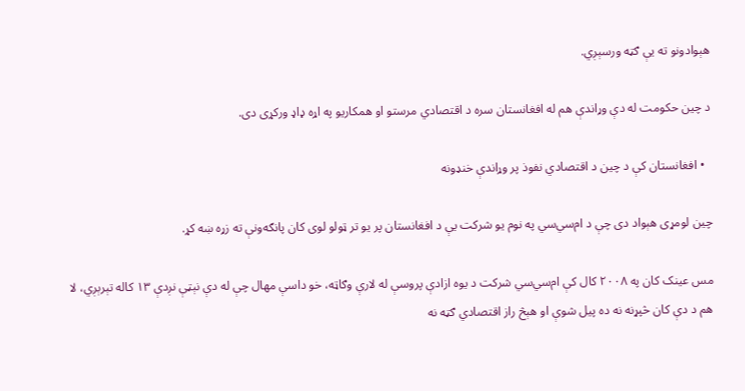هېوادونو ته یې ګټه ورسېږي.

د چین حکومت له دې وړاندې هم له افغانستان سره د اقتصادي مرستو او همکاریو په اړه ډاډ ورکړی دی.

  • افغانستان کې د چین د اقتصادي نفوذ پر وړاندې خنډونه

چین لومړی هېواد دی چې د ام‌سي‌سي په نوم یو شرکت یې د افغانستان پر یو تر ټولو لوی کان پانګه‌ونې ته زړه ښه کړ.

مس عینک کان په ۲۰۰۸ کال کې ام‌سي‌سي شرکت د یوه ازادې پروسې له لارې وګاټه، خو داسې مهال چې له دې نېټې نږدې ۱۳ کاله تېرېږي، لا هم د دې کان څپړنه نه ده پیل شوې او هېڅ راز اقتصادي ګټه نه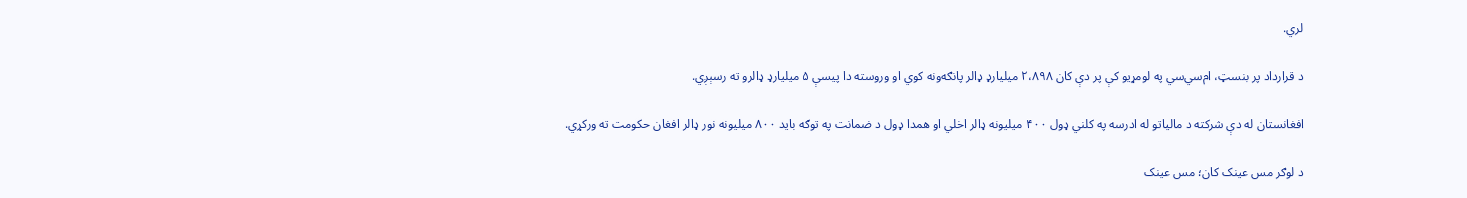لري.

د قرارداد پر بنسټ، ام‌سي‌سي په لومړیو کې پر دې کان ۲،۸۹۸ میلیارډ ډالر پانګه‌ونه کوي او وروسته دا پیسې ۵ میلیارډ ډالرو ته رسېږي.

افغانستان له دې شرکته د مالیاتو له ادرسه په کلني ډول ۴۰۰ میلیونه ډالر اخلي او همدا ډول د ضمانت په توګه باید ۸۰۰ میلیونه نور ډالر افغان حکومت ته ورکړي.

د لوګر مس عینک کان؛ مس عینک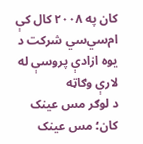کان په ۲۰۰۸ کال کې ام‌سي‌سي شرکت د یوه ازادې پروسې له لارې وګاټه
د لوګر مس عینک کان؛ مس عینک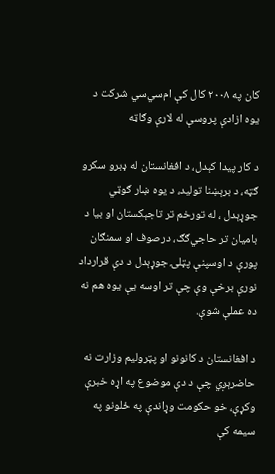کان په ۲۰۰۸ کال کې ام‌سي‌سي شرکت د یوه ازادې پروسې له لارې وګاټه

د کار پیدا کېدل، د افغانستان له ډبرو سکرو ګټه، د برېښنا تولید، د یوه ښار ګوټي جوړېدل ، له تورخم تر تاجېکستان او بیا د بامیان تر حاجي‌ګګ، درصوف او سمنګان پورې د اوسپنې پټلۍ جوړېدل د دې قرارداد نورې برخې وې چې تر اوسه یې یوه هم نه ده عملې شوې.

د افغانستان د کانونو او پټرولیم وزارت نه حاضرېږي چې د دې موضوع په اړه خبرې وکړې، خو حکومت وړاندې په ځلونو په سیمه کې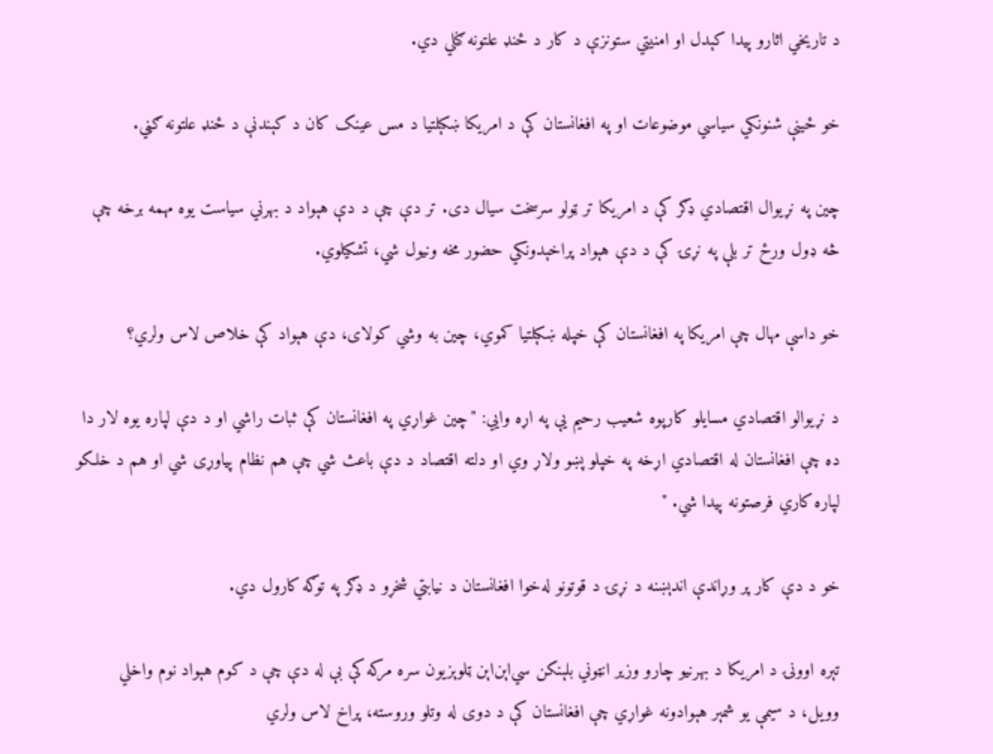د تاریخي اثارو پیدا کېدل او امنیتي ستونزې د کار د ځنډ علتونه ګڼلي دي.

خو ځینې شنونکي سیاسي موضوعات او په افغانستان کې د امریکا ښکېلتیا د مس عینک کان د کېندنې د ځنډ علتونه ګڼي.

چین په نړیوال اقتصادي ډګر کې د امریکا تر ټولو سرسخت سیال دی. تر دې چې د دې هېواد د بهرني سیاست یوه مهمه برخه چې څه ډول ورځ تر بلې په نړۍ کې د دې هېواد پراخېدونکي حضور مخه ونیول شي، تشکیلوي.

خو داسې مهال چې امریکا په افغانستان کې خپله ښکېلتیا کموي، چین به وشي کولای، دې هېواد کې خلاص لاس ولري؟

د نړیوالو اقتصادي مسایلو کارپوه شعیب رحیم یې په اړه وايي: "چین غواړي په افغانستان کې ثبات راشي او د دې لپاره یوه لار دا ده چې افغانستان له اقتصادي اړخه په خپلو پښو ولاړ وي او دلته اقتصاد د دې باعث شي چې هم نظام پیاوړی شي او هم د خلکو لپاره کاري فرصتونه پیدا شي. "

خو د دې کار پر وړاندې اندېښنه د نړۍ د قوتونو له‌خوا افغانستان د نیابتي شخړو د ډګر په توګه کارول دي.

تېره اوونۍ د امریکا د بهرنیو چارو وزیر انټوني بلېنکن سي‌اېن‌اېن ټلوېزیون سره مرکه کې بې له دې چې د کوم هېواد نوم واخلي وویل، د سیمې یو شمېر هېوادونه غواړي چې افغانستان کې د دوی له وتلو وروسته، پراخ لاس ولري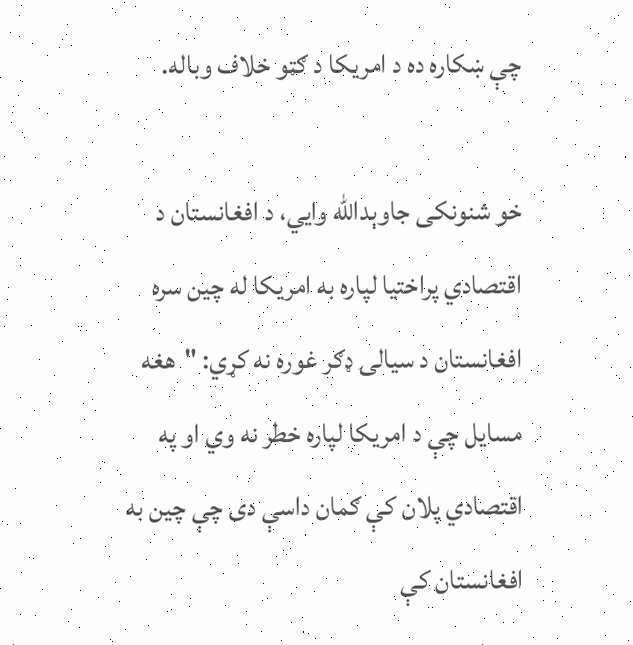چې ښکاره ده د امریکا د ګټو خلاف وباله.

خو شنونکی جاوېدالله وايي، د افغانستان د اقتصادي پراختیا لپاره به امریکا له چین سره افغانستان د سیالۍ ډګر غوره نه کړي: "هغه مسایل چې د امریکا لپاره خطر نه وي او په اقتصادي پلان کې ګمان داسې دی چې چین به افغانستان کې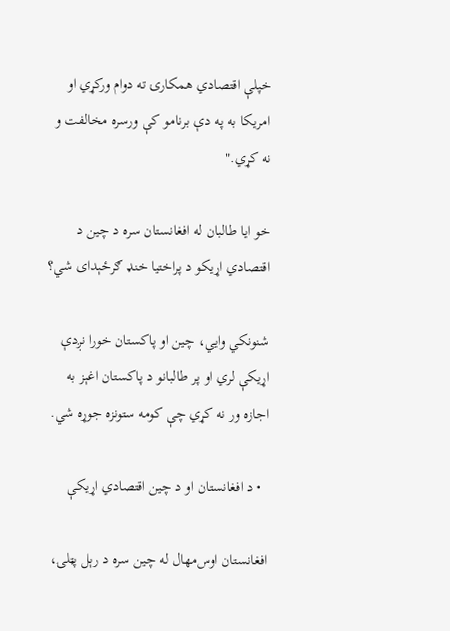خپلې اقتصادي همکارۍ ته دوام ورکړي او امریکا به په دې برنامو کې ورسره مخالفت و نه کړي."

خو ایا طالبان له افغانستان سره د چین د اقتصادي اړیکو د پراختیا خنډ ګرځېدای شي؟

شنونکي وايي، چین او پاکستان خورا نږدې اړیکې لري او پر طالبانو د پاکستان اغېز به اجازه ور نه کړي چې کومه ستونزه جوړه شي.

  • د افغانستان او د چین اقتصادي اړیکې

افغانستان اوس‌مهال له چین سره د رېل پټلۍ،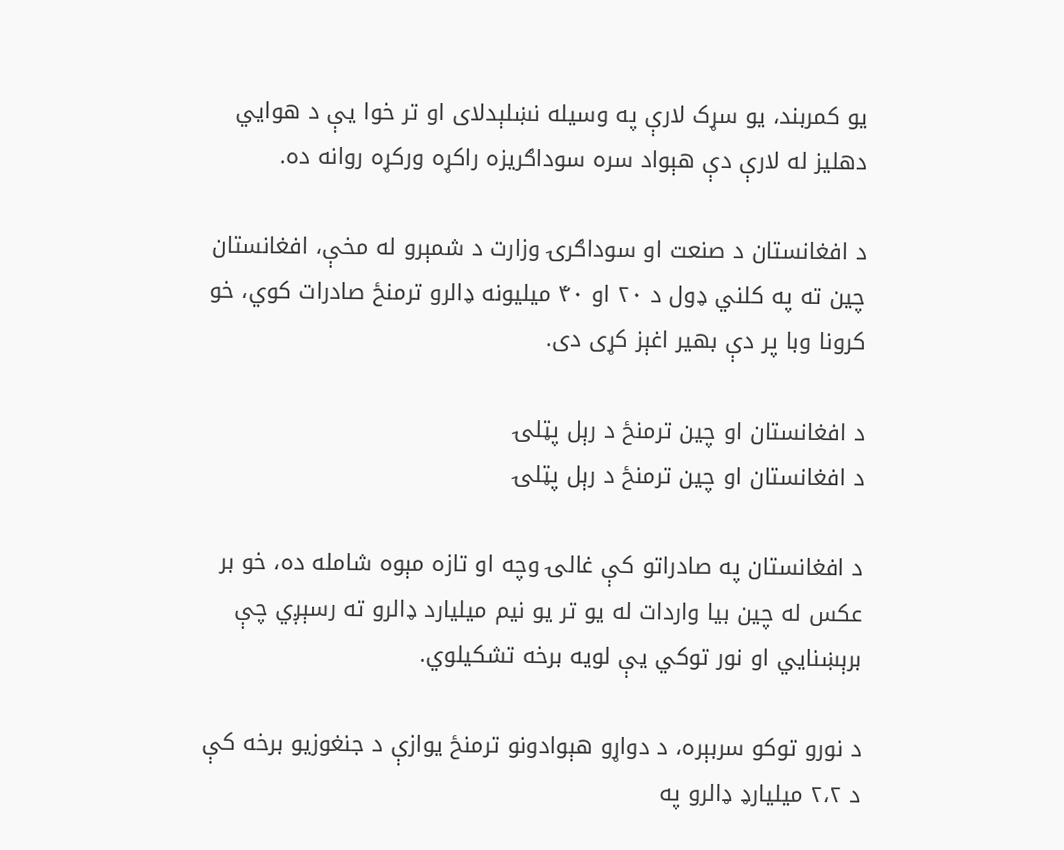یو کمربند، یو سړک لارې په وسیله نښلېدلای او تر خوا یې د هوايي دهلیز له لارې دې هېواد سره سوداګریزه راکړه ورکړه روانه ده.

د افغانستان د صنعت او سوداګرۍ وزارت د شمېرو له مخې، افغانستان چین ته په کلني ډول د ۲۰ او ۴۰ میلیونه ډالرو ترمنځ صادرات کوي، خو کرونا وبا پر دې بهیر اغېز کړی دی.

د افغانستان او چین ترمنځ د رېل پټلۍ
د افغانستان او چین ترمنځ د رېل پټلۍ

د افغانستان په صادراتو کې غالۍ وچه او تازه مېوه شامله ده، خو بر عکس له چین بیا واردات له یو تر یو نیم میلیارد ډالرو ته رسېږي چې برېښنایي او نور توکي يې لویه برخه تشکیلوي.

د نورو توکو سربېره، د دواړو هېوادونو ترمنځ یوازې د جنغوزیو برخه کې د ۲،۲ میلیارډ ډالرو په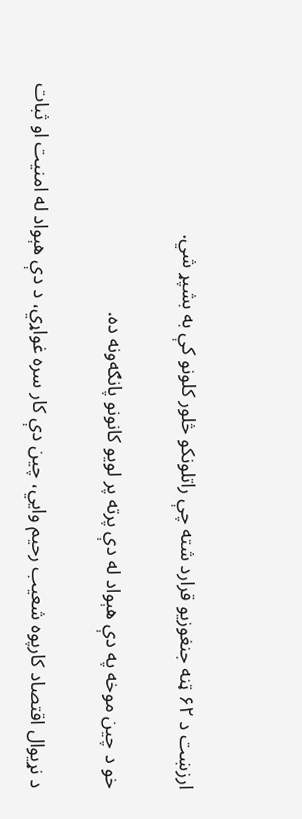ارزښت د ۶۲ ټنه جنغوزیو قرارد شته چې راتلونکو څلور کلونو کې به بشپړ شي.

خو د چین موخه په دې هېواد له دې پرته پر لویو کانونو پانګه‌ونه ده.

د نړیوال اقتصاد کارپوه شعیب رحیم وايي، چین دې کار سره غواړي، د دې هېواد له امنیت او ثبات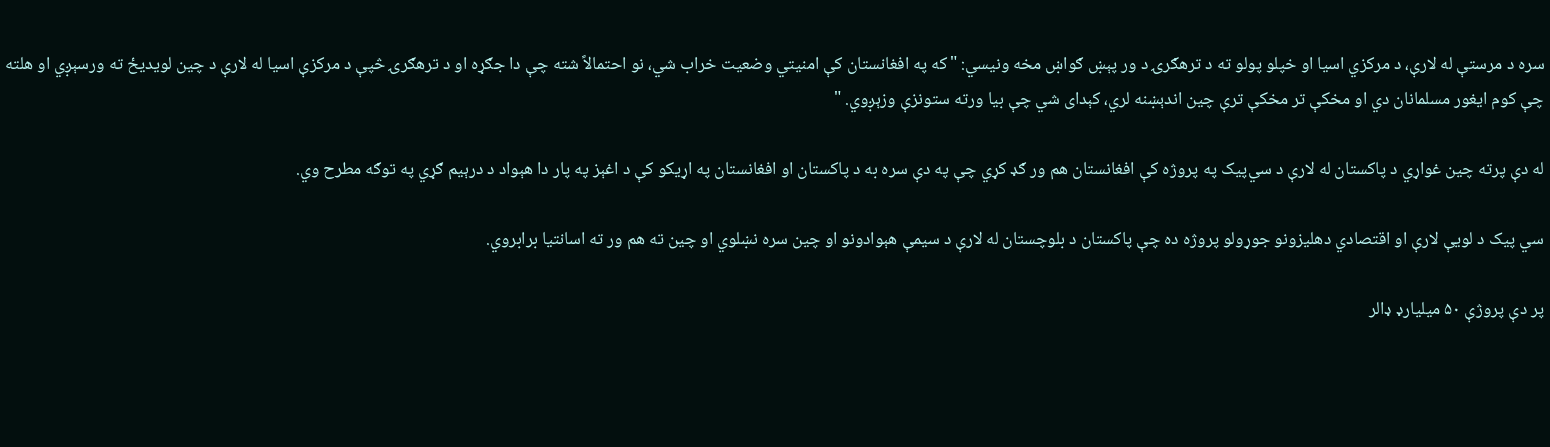سره د مرستې له لارې، د مرکزي اسیا او خپلو پولو ته د ترهګرۍ د ور پېښ ګواښ مخه ونیسي: "که په افغانستان کې امنیتي وضعیت خراب شي، نو احتمالاً شته چې دا جګړه او د ترهګرۍ څپې د مرکزې اسیا له لارې د چین لویدیځ ته ورسېږي او هلته چې کوم ایغور مسلمانان دي او مخکې تر مخکې ترې چین اندېښنه لري، کېدای شي چې بیا ورته ستونزې وزېږوي. "

له دې پرته چین غواړي د پاکستان له لارې د سي‌پیک په پروژه کې افغانستان هم ور ګډ کړي چې په دې سره به د پاکستان او افغانستان په اړیکو کې د اغېز په پار دا هېواد د درېیم ګړي په توګه مطرح وي.

سي پیک د لویې لارې او اقتصادي دهليزونو جوړولو پروژه ده چې پاکستان د بلوچستان له لارې د سیمې هېوادونو او چین سره نښلوي او چین ته هم ور ته اسانتیا برابروي.

پر دې پروژې ۵۰ میلیارډ ډالر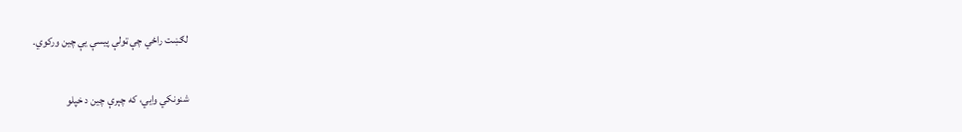لګښت راځي چې ټولې پیسې یې چین ورکوي.

شنونکي وايي، که چېرې چین د خپلو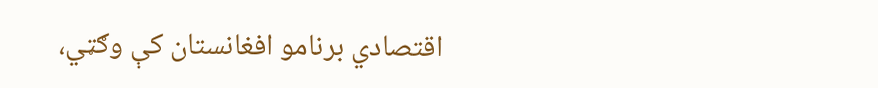اقتصادي برنامو افغانستان کې وګټي،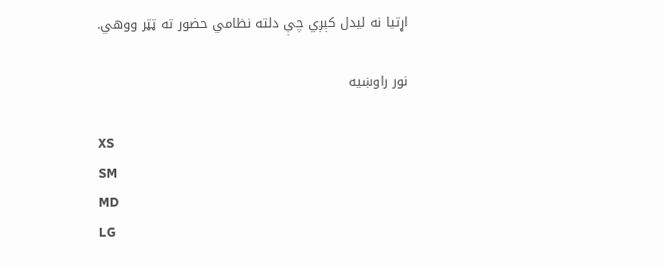اړتیا نه‌ لیدل کېږي چې دلته نظامي حضور ته ټټر ووهي.

نور راوښيه

XS
SM
MD
LG